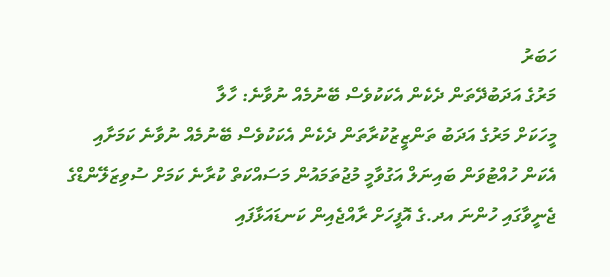ހަބަރު
މަރުގެ އަދަބުދޭތަން ދެކެން އެކަކުވެސް ބޭނުމެއް ނުވާނެ: ހާލާ
މީހަކަށް މަރުގެ އަދަބު ތަންޒީޒުކުރާތަން ދެކެން އެކަކުވެސް ބޭނުމެއް ނުވާނެ ކަމަށާއި އެކަން ހުއްޓުވަން ބައިނަލް އަގުވާމީ މުޖުތަމައުން މަސައްކަތް ކުރާނެ ކަމަށް ސުވިޒަލޭންޑްގެ ޖެނީވާގައި ހުންނަ އދ.ގެ އޮފީހަށް ރާއްޖެއިން ކަނޑައަޅާފައި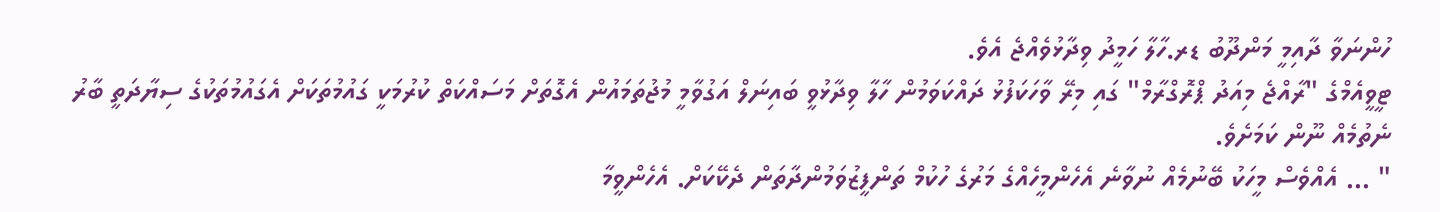ހުންނަވާ ދާއިމީ މަންދޫބު ޑރ.ހާލާ ހަމީދު ވިދާޅުވެއްޖެ އެވެ.
ޓީވީއެމްގެ "ރާއްޖެ މިއަދު ޕްރޮގްރާމް" ގައި މިރޭ ވާހަކަފުޅު ދައްކަވަމުން ހާލާ ވިދާޅުވީ ބައިނަލް އަގުވާމީ މުޖުތަމައުން އެގޮތަށް މަސައްކަތް ކުރުމަކީ ގައުމުތަކަށް އެގައުމުތަކުގެ ސިޔާދަތީ ބާރު ނެތުމެއް ނޫން ކަމަށެވެ.
" ... އެއްވެސް މީހަކު ބޭނުމެއް ނުވާނެ އެހެންމީހެއްގެ މަރުގެ ހުކުމް ތަންފީޒުވަމުންދާތަން ދެކޭކަށް. އެހެންވީމާ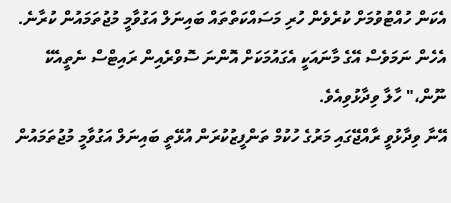އެކަން ހުއްޓުވުމަށް ކުރެވެން ހުރި މަސައްކަތްތައް ބައިނަލް އަގުވާމީ މުޖުތަމައުން ކުރާނެ. އެހެން ނަމަވެސް އޭގެ މާނައަކީ އެގައުމަކަށް އޮންނަ ސޮވްރެއިން ރައިޓްސް ނެތީއެކޭ ނޫން،" ހާލާ ވިދާޅުވިއެވެ.
އޭނާ ވިދާޅުވީ ރާއްޖޭގައި މަރުގެ ހުކުމް ތަންފީޒުކުރަން އުޅޭތީ ބައިނަލް އަގުވާމީ މުޖުތަމައުން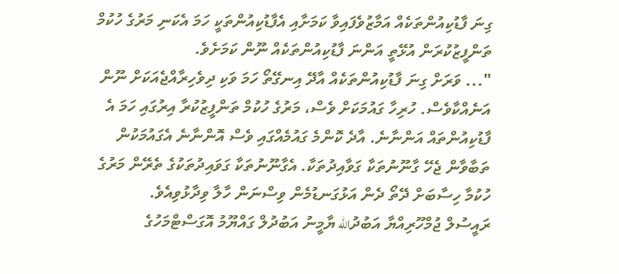ގިނަ ފާޑުކިއުންތަކެއް އަމާޒުވެފައިވާ ކަމަށާއި އެފާޑުކިއުންތަކީ ހަމަ އެކަނި މަރުގެ ހުކުމް ތަންފީޒުކުރަން އުޅޭތީ އަންނަ ފާޑުކިއުންތަކެއް ނޫން ކަމަށެވެ.
"... ވަރަށް ގިނަ ފާޑުކިއުންތަކެއް އާދޭ އިނގޭތޯ ހަމަ ވަކި ދިވެހިރާއްޖެއަކަށް ނޫން އަނެއްކާވެސް. ހުރިހާ ގައުމަކަށް ވެސް، މަރުގެ ހުކުމް ތަންފީޒުކުރާ އިރުގައި ހަމަ އެ ފާޑުކިއުންތައް އަންނާނެ. އާދެ ކޮންމެ ގައުމެއްގައި ވެސް އޮންނާނެ އެގައުމަކުން ތަބާވާން ޖެހޭ ގާނޫނުތަކާ ގަވާއިދުތަކާ. އެގާނޫނުތަކާ ގަވައިދުތަކުގެ ތެރޭން މަރުގެ ހުކުމާ ހިސާބަށް ދޭތޯ ދެން އަޅުގަނޑުމެން ވިސްނަން ހާލާ ވިދާޅުވިއެވެ.
ރައީސުލް ޖުމްހޫރިއްޔާ އަބުދުالله ޔާމީނު އަބުދުލް ގައްޔޫމު އޮގަސްޓްމަހުގެ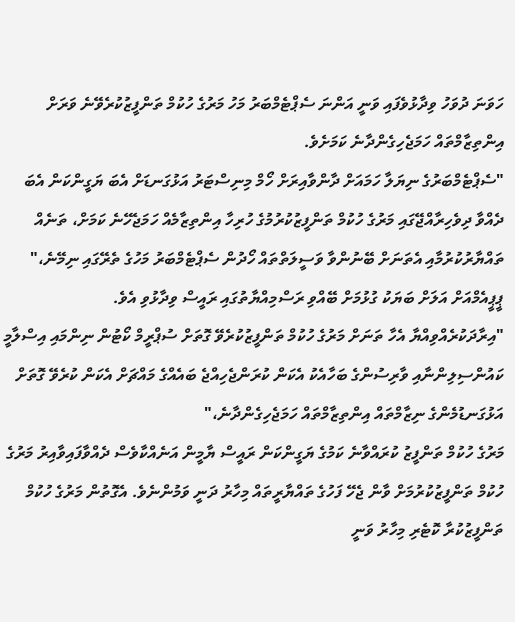ހަވަނަ ދުވަހު ވިދާޅުވެފައި ވަނީ އަންނަ ސެޕްޓެމްބަރު މަހު މަރުގެ ހުކުމް ތަންފީޒުކުރެވޭނެ ވަރަށް އިންތިޒާމްތައް ހަމަޖެހިގެންދާނެ ކަމަށެވެ.
"ސެޕްޓެމްބަރުގެ ނިޔަލާ ހަމައަށް ދާންވާއިރަށް ހޯމް މިނިސްޓަރު އަޅުގަނޑަށް އެބަ ޔަގީންކަން އެބަ ދެއްވާ ދިވެހިރާއްޖޭގައި މަރުގެ ހުކުމް ތަންފީޒުކުރުމުގެ ހުރިހާ އިންތިޒާމެއް ހަމަޖެހޭނެ ކަމަށް، ތަނެއް ތައްޔާރުކުރުމާއި އެތަނަށް ބޭނުންވާ ވަސީލަތްތައް ހޯދުން ސެޕްޓެމްބަރު މަހުގެ ތެރޭގައި ނިމޭނެ،" ޕީޕީއެމްއަށް އަލަށް ބަޔަކު ގުޅުމަށް ބޭއްވި ރަސްމިއްޔާތުގައި ރައީސް ވިދާޅުވި އެވެ.
"އިރާދަކުރެއްވިއްޔާ އެހާ ތަނަށް މަރުގެ ހުކުމް ތަންފީޒުކުރެވޭ ގޮތަށް ސުޕްރީމް ކޯޓުން ނިންމައި އިސްލާމީ ކައުންސިލިންނާއި ވާރިސުންގެ ބަހާއެކު އެކަން ކުރަންޖެހިއްޖެ ބައެއްގެ މައްޗަށް އެކަން ކުރެވޭ ގޮތަށް އަޅުގަނޑުމެންގެ ނިޒާމްތައް އިންތިޒާމްތައް ހަމަޖެހިގެންދާނެ،"
މަރުގެ ހުކުމް ތަންފީޒު ކުރައްވާނެ ކަމުގެ ޔަގީންކަން ރައީސް ޔާމީން އަނެއްކާވެސް ދެއްވާފައިވާއިރު މަރުގެ ހުކުމް ތަންފީޒުކުރުމަށް ވާން ޖެހޭ ފަހުގެ ތައްޔާރީތައް މިހާރު ދަނީ ވަމުންނެވެ. އެގޮތުން މަރުގެ ހުކުމް ތަންފީޒުކުރާ ކޮޓެރި މިހާރު ވަނީ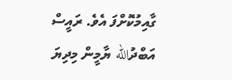ގާއިމުކޮށްފަ އެވެ. ރައީސް އަބްދުالله ޔާމީން މިދިޔަ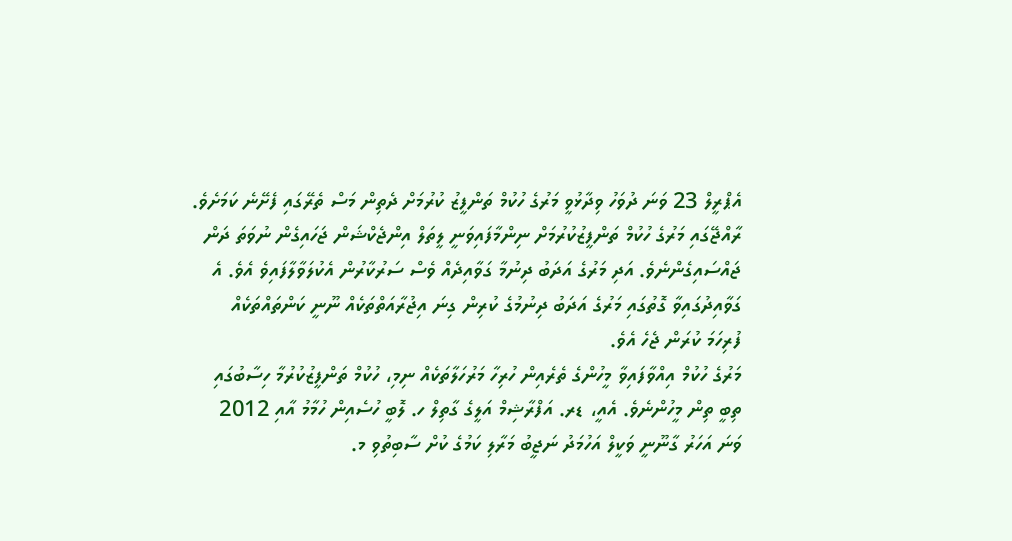އެޕްރީލް 23 ވަނަ ދުވަހު ވިދާޅުވީ މަރުގެ ހުކުމް ތަންފީޒު ކުރުމަށް ދެތިން މަސް ތެރޭގައި ފެށޭނެ ކަމަށެވެ.
ރާއްޖޭގައި މަރުގެ ހުކުމް ތަންފީޒުކުރުމަށް ނިންމާފައިވަނީ ލީތަލް އިންޖެކްޝަން ޖަހައިގެން ނުވަތަ ދަން ޖައްސައިގެންނެވެ. އަދި މަރުގެ އަދަބު ދިނުމާ ގަވާއިދެއް ވެސް ސަރުކާރުން އެކުލަވާލާފައިވެ އެވެ. އެ ގަވާއިދުގައިވާ ގޮތުގައި މަރުގެ އަދަބު ދިނުމުގެ ކުރިން ގިނަ އިޖުރާއަތްތަކެއް ނޫނީ ކަންތައްތަކެއް ފުރިހަމަ ކުރަން ޖެހެ އެވެ.
މަރުގެ ހުކުމް އިއްވާފައިވާ މީހުންގެ ތެރެއިން ހުރިހާ މަރުހަލާތަކެއް ނިމި، ހުކުމް ތަންފީޒުކުރުމާ ހިސާބުގައި ތިބީ ތިން މީހުންނެވެ. އެއީ، ޑރ. އަފްރާޝިމް އަލީގެ ގާތިލް ހ. ލޮބީ ހުސެއިން ހުމާމު އާއި 2012 ވަނަ އަހަރު ގާނޫނީ ވަކީލް އަހުމަދު ނަޖީބު މަރާލި ކަމުގެ ކުށް ސާބިތުވި މ.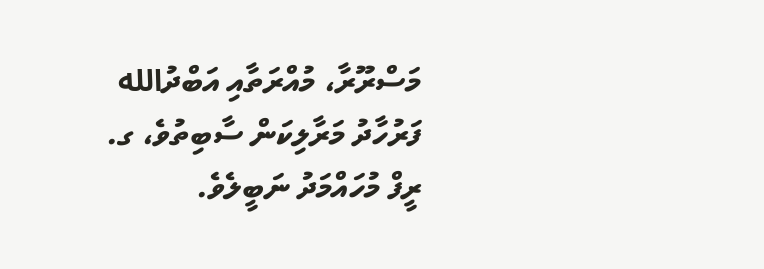މަސްރޫރާ، މުއްރަތާއި އަބްދުالله ފަރުހާދު މަރާލިކަން ސާބިތުވެ، ގ. ރީފް މުހައްމަދު ނަބީލެވެ.